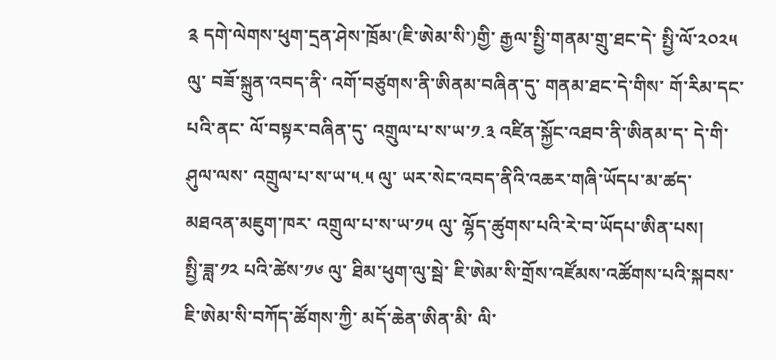༉ དགེ་ལེགས་ཕུག་དྲན་ཤེས་ཁྲོམ་(ཇི་ཨེམ་སི་)གྱི་ རྒྱལ་སྤྱི་གནམ་གྲུ་ཐང་དེ་ སྤྱི་ལོ་༢༠༢༥ ལུ་ བཟོ་སྐྲུན་འབད་ནི་ འགོ་བཙུགས་ནི་ཨིནམ་བཞིན་དུ་ གནམ་ཐང་དེ་གིས་ གོ་རིམ་དང་པའི་ནང་ ལོ་བསྟར་བཞིན་དུ་ འགྲུལ་པ་ས་ཡ་༡.༣ འཛིན་སྐྱོང་འཐབ་ནི་ཨིནམ་ད་ དེ་གི་ཤུལ་ལས་ འགྲུལ་པ་ས་ཡ་༥.༥ ལུ་ ཡར་སེང་འབད་ནིའི་འཆར་གཞི་ཡོདཔ་མ་ཚད་ མཐའན་མཇུག་ཁར་ འགྲུལ་པ་ས་ཡ་༡༥ ལུ་ ལྷོད་ཚུགས་པའི་རེ་བ་ཡོདཔ་ཨིན་པས།
སྤྱི་ཟླ་༡༢ པའི་ཚེས་༡༦ ལུ་ ཐིམ་ཕུག་ལུ་སྦེ་ ཇི་ཨེམ་སི་གྲོས་འཛོམས་འཚོགས་པའི་སྐབས་ ཇི་ཨེམ་སི་བཀོད་ཚོགས་ཀྱི་ མདོ་ཆེན་ཨིན་མི་ ལི་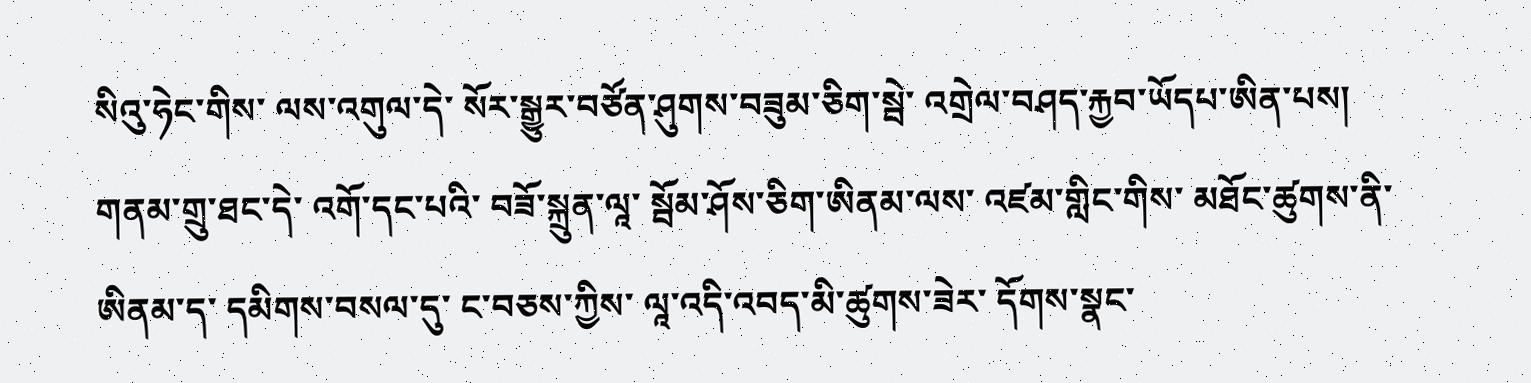སིའུ་ཧེང་གིས་ ལས་འགུལ་དེ་ སོར་སྒྱུར་བཙོན་ཤུགས་བཟུམ་ཅིག་སྦེ་ འགྲེལ་བཤད་རྐྱབ་ཡོདཔ་ཨིན་པས།
གནམ་གྲུ་ཐང་དེ་ འགོ་དང་པའི་ བཟོ་སྐྲུན་ལཱ་ སྦོམ་ཤོས་ཅིག་ཨིནམ་ལས་ འཛམ་གླིང་གིས་ མཐོང་ཚུགས་ནི་ཨིནམ་ད་ དམིགས་བསལ་དུ་ ང་བཅས་ཀྱིས་ ལཱ་འདི་འབད་མི་ཚུགས་ཟེར་ དོགས་སྣང་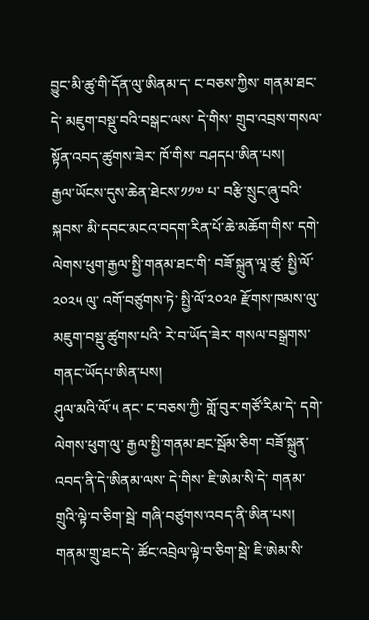བྱུང་མི་ཚུ་གི་དོན་ལུ་ཨིནམ་ད་ ང་བཅས་ཀྱིས་ གནམ་ཐང་དེ་ མཇུག་བསྡུ་བའི་བསྒང་ལས་ དེ་གིས་ གྲུབ་འབྲས་གསལ་སྟོན་འབད་ཚུགས་ཟེར་ ཁོ་གིས་ བཤདཔ་ཨིན་པས།
རྒྱལ་ཡོངས་དུས་ཆེན་ཐེངས་༡༡༧ པ་ བརྩི་སྲུང་ཞུ་བའི་སྐབས་ མི་དབང་མངའ་བདག་རིན་པོ་ཆེ་མཆོག་གིས་ དགེ་ལེགས་ཕུག་རྒྱལ་སྤྱི་གནམ་ཐང་གི་ བཟོ་སྐྲུན་ལཱ་ཚུ་ སྤྱི་ལོ་༢༠༢༥ ལུ་ འགོ་བཙུགས་ཏེ་ སྤྱི་ལོ་༢༠༢༩ རྫོགས་ཁམས་ལུ་ མཇུག་བསྡུ་ཚུགས་པའི་ རེ་བ་ཡོད་ཟེར་ གསལ་བསྒྲགས་གནང་ཡོདཔ་ཨིན་པས།
ཤུལ་མའི་ལོ་༥ ནང་ ང་བཅས་ཀྱི་ གློ་བུར་གཙོ་རིམ་དེ་ དགེ་ལེགས་ཕུག་ལུ་ རྒྱལ་སྤྱི་གནམ་ཐང་སྦོམ་ཅིག་ བཟོ་སྐྲུན་འབད་ནི་དེ་ཨིནམ་ལས་ དེ་གིས་ ཇི་ཨེམ་སི་དེ་ གནམ་གྲུའི་ལྟེ་བ་ཅིག་སྦེ་ གཞི་བཙུགས་འབད་ནི་ཨིན་པས།
གནམ་གྲུ་ཐང་དེ་ ཚོང་འབྲེལ་ལྟེ་བ་ཅིག་སྦེ་ ཇི་ཨེམ་སི་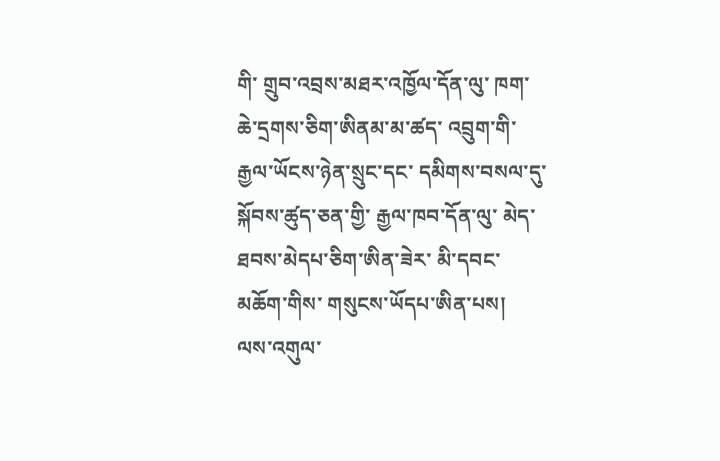གི་ གྲུབ་འབྲས་མཐར་འཁྱོལ་དོན་ལུ་ ཁག་ཆེ་དྲགས་ཅིག་ཨིནམ་མ་ཚད་ འབྲུག་གི་ རྒྱལ་ཡོངས་ཉེན་སྲུང་དང་ དམིགས་བསལ་དུ་ སྐོབས་ཚུད་ཅན་གྱི་ རྒྱལ་ཁབ་དོན་ལུ་ མེད་ཐབས་མེདཔ་ཅིག་ཨིན་ཟེར་ མི་དབང་མཆོག་གིས་ གསུངས་ཡོདཔ་ཨིན་པས།
ལས་འགུལ་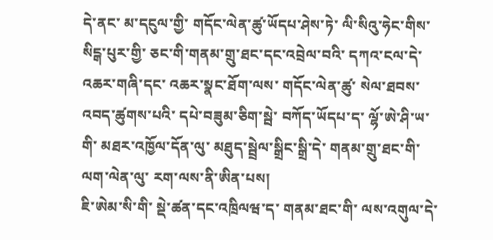དེ་ནང་ མ་དངུལ་གྱི་ གདོང་ལེན་ཚུ་ཡོདཔ་ཤེས་ཏེ་ ལི་སིའུ་ཧེང་གིས་ སིངྒ་པུར་གྱི་ ཅང་གི་གནམ་གྲུ་ཐང་དང་འབྲེལ་བའི་ དཀའ་ངལ་དེ་ འཆར་གཞི་དང་ འཆར་སྣང་ཐོག་ལས་ གདོང་ལེན་ཚུ་ སེལ་ཐབས་འབད་ཚུགས་པའི་ དཔེ་བཟུམ་ཅིག་སྦེ་ བཀོད་ཡོདཔ་ད་ ལྷོ་ཨེ་ཤི་ཡ་གི་ མཐར་འཁྱོལ་དོན་ལུ་ མཐུད་སྦྲེལ་སྒྲིང་སྒྲི་དེ་ གནམ་གྲུ་ཐང་གི་ལག་ལེན་ལུ་ རག་ལས་ནི་ཨིན་པས།
ཇི་ཨེམ་སི་གི་ སྡེ་ཚན་དང་འཁྲིལཝ་ད་ གནམ་ཐང་གི་ ལས་འགུལ་དེ་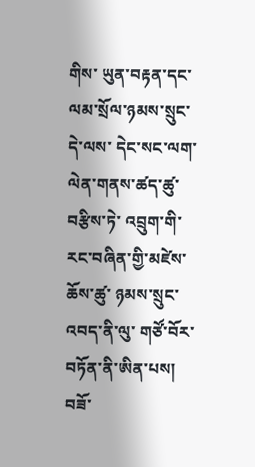གིས་ ཡུན་བརྟན་དང་ ལམ་སྲོལ་ཉམས་སྲུང་ དེ་ལས་ དེང་སང་ལག་ལེན་གནས་ཚད་ཚུ་བརྩིས་ཏེ་ འབྲུག་གི་ རང་བཞིན་གྱི་མཛེས་ཆོས་ཚུ་ ཉམས་སྲུང་འབད་ནི་ལུ་ གཙོ་བོར་བཏོན་ནི་ཨིན་པས།
བཟོ་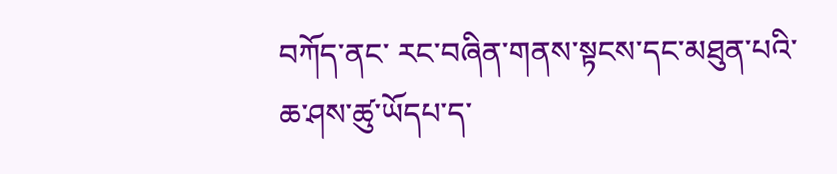བཀོད་ནང་ རང་བཞིན་གནས་སྟངས་དང་མཐུན་པའི་ ཆ་ཤས་ཚུ་ཡོདཔ་ད་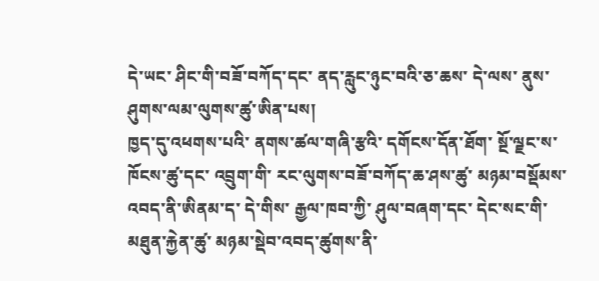དེ་ཡང་ ཤིང་གི་བཟོ་བཀོད་དང་ ནད་རླུང་ཉུང་བའི་ཅ་ཆས་ དེ་ལས་ ནུས་ཤུགས་ལམ་ལུགས་ཚུ་ཨིན་པས།
ཁྱད་དུ་འཕགས་པའི་ ནགས་ཚལ་གཞི་རྩའི་ དགོངས་དོན་ཐོག་ སྔོ་ལྗང་ས་ཁོངས་ཚུ་དང་ འབྲུག་གི་ རང་ལུགས་བཟོ་བཀོད་ཆ་ཤས་ཚུ་ མཉམ་བསྡོམས་འབད་ནི་ཨིནམ་ད་ དེ་གིས་ རྒྱལ་ཁབ་ཀྱི་ ཤུལ་བཞག་དང་ དེང་སང་གི་མཐུན་རྐྱེན་ཚུ་ མཉམ་སྡེབ་འབད་ཚུགས་ནི་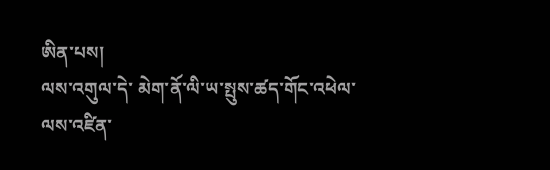ཨིན་པས།
ལས་འགུལ་དེ་ མེག་ནོ་ལི་ཡ་སྤུས་ཚད་གོང་འཕེལ་ལས་འཛིན་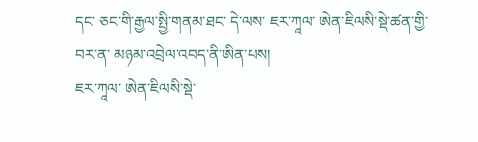དང་ ཅང་གི་རྒྱལ་སྤྱི་གནམ་ཐང་ དེ་ལས་ ཇར་ཀཱལ་ ཨེན་ཇིལསི་སྡེ་ཚན་གྱི་བར་ན་ མཉམ་འབྲེལ་འབད་ནི་ཨིན་པས།
ཇར་ཀཱལ་ ཨེན་ཇིལསི་སྡེ་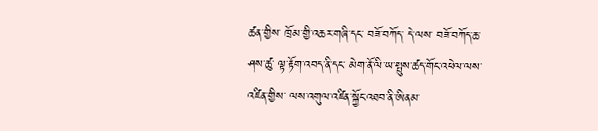ཚན་གྱིས་ ཁྲོམ་གྱི་འཆར་གཞི་དང་ བཟོ་བཀོད་ དེ་ལས་ བཟོ་བཀོད་ཆ་ཤས་ཚུ་ ལྟ་རྟོག་འབད་ནི་དང་ མེག་ནོ་ལི་ཡ་སྤུས་ཚད་གོང་འཕེལ་ལས་འཛིན་གྱིས་ ལས་འགུལ་འཛིན་སྐྱོང་འཐབ་ནི་ཨིནམ་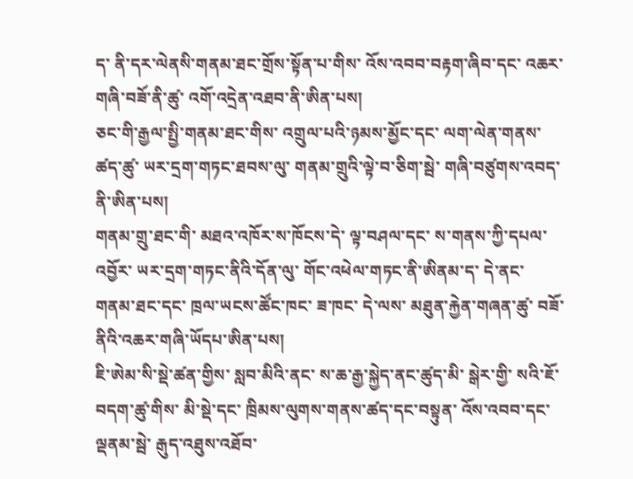ད་ ནི་དར་ལེནསི་གནམ་ཐང་གྲོས་སྟོན་པ་གིས་ འོས་འབབ་བརྟག་ཞིབ་དང་ འཆར་གཞི་བཟོ་ནི་ཚུ་ འགོ་འདྲེན་འཐབ་ནི་ཨིན་པས།
ཅང་གི་རྒྱལ་སྤྱི་གནམ་ཐང་གིས་ འགྲུལ་པའི་ཉམས་མྱོང་དང་ ལག་ལེན་གནས་ཚད་ཚུ་ ཡར་དྲག་གཏང་ཐབས་ལུ་ གནམ་གྲུའི་ལྟེ་བ་ཅིག་སྦེ་ གཞི་བཙུགས་འབད་ནི་ཨིན་པས།
གནམ་གྲུ་ཐང་གི་ མཐའ་འཁོར་ས་ཁོངས་དེ་ ལྟ་བཤལ་དང་ ས་གནས་ཀྱི་དཔལ་འབྱོར་ ཡར་དྲག་གཏང་ནིའི་དོན་ལུ་ གོང་འཕེལ་གཏང་ནི་ཨིནམ་ད་ དེ་ནང་ གནམ་ཐང་དང་ ཁྲལ་ཡངས་ཚོང་ཁང་ ཟ་ཁང་ དེ་ལས་ མཐུན་རྐྱེན་གཞན་ཚུ་ བཟོ་ནིའི་འཆར་གཞི་ཡོདཔ་ཨིན་པས།
ཇི་ཨེམ་སི་སྡེ་ཚན་གྱིས་ སླབ་མིའི་ནང་ ས་ཆ་རྒྱ་སྐྱེད་ནང་ཚུད་མི་ སྒེར་གྱི་ སའི་ཇོ་བདག་ཚུ་གིས་ མི་སྡེ་དང་ ཁྲིམས་ལུགས་གནས་ཚད་དང་བསྟུན་ འོས་འབབ་དང་ལྡནམ་སྦེ་ རྒུད་འཐུས་འཐོབ་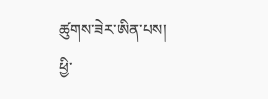ཚུགས་ཟེར་ཨིན་པས།
ཕྱི་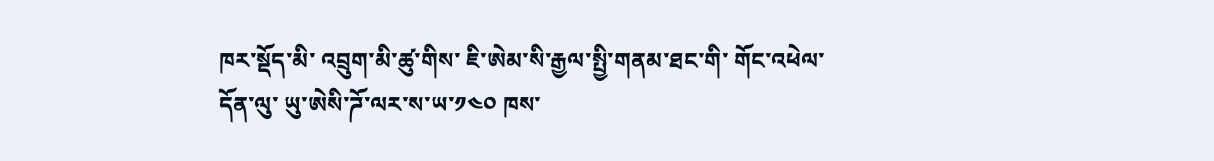ཁར་སྡོད་མི་ འབྲུག་མི་ཚུ་གིས་ ཇི་ཨེམ་སི་རྒྱལ་སྤྱི་གནམ་ཐང་གི་ གོང་འཕེལ་དོན་ལུ་ ཡུ་ཨེསི་ཌོ་ལར་ས་ཡ་༡༤༠ ཁས་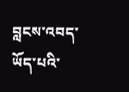བླངས་འབད་ཡོད་པའི་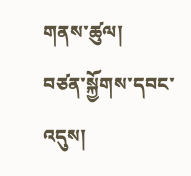གནས་ཚུལ།
བཙན་སྐྱོགས་དབང་འདུས།